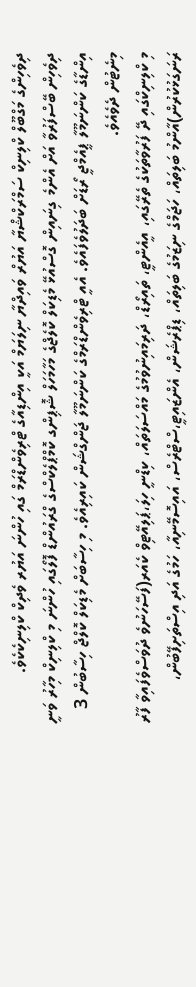ދިވެހިންގެ މަގްބޫލް ކްލިނިކް ސަމްރަކްޝްޔާ އަޔުރް ވައިދްޔާ ނިލަޔަމް އަކީ އިންޑިއާގެ ޓްރިވެންޑްރަމް ގައި ހުންނަ އަޔުރ ވެދިކް ކްލިނިކެކެވެ.
ދިވެހިން ބޭސްފަރުވާ އަށް އެންމެ ގިނައިން ގޮސްއުޅޭ މެޑިކަލް ކޮލެޖްގެ މަހާމަހަލް ޝޮޕިންގ ކޮމްޕްލެކްސްގެ ގްރައުންޑް ފޮލޯގައި ހުންނަ މި ކްލިނިކް މިހާރު ވަނީ އިންޑާގެ ކަންނަމޫލާ ޕީއެމްޖީ ރޯޑަށް ބަދަލުވެފައެވެ. އެއީ ޓްރިވެންޑްރަމްގެ ކަންނަމޫލާ ޖަންގްޝަން ކައިރިއެވެ. މި ހިސާބަށް މެޑިކަލް ކޮލްޖް ހިސާބުން 3 މިނެޓުން ދެވެއެވެ.
މި ކްލިނިކްގައި ދޭ ފަރުވާތަކުގެ ތެރޭގައި، އީއެންޓީ، ތައިރޯޑް، ދަރިމައިނުވުމުގެ މައްސަލަތައް، ކިޑްނީ ހިލަ،ޕަލިއޭޓިވް ކެއަރ(ފަސޭހަނުވެ ދުވަސްވެފައިވާ ފާރު ރަނަގަޅުކުރުން)އާންމު ބަލިތައް، ހަޖަމްގެ ނިޒަމުގެ ބަލިތައް، ޑިޕްރެޝަން، އެންޒައިޓީ،ސްޓްރެސް، އައިސޮމޭނިއާ، ހަމުގެ އަދި އިސްތަށިފޭބުން،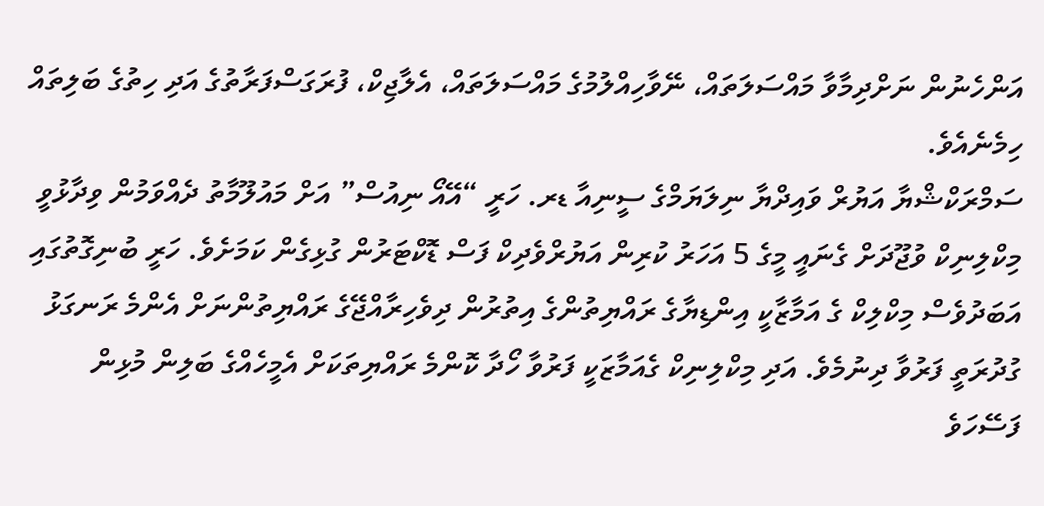އަންހެނުން ނަށްދިމާވާ މައްސަލަތައް، ނޭވާހިއްލުމުގެ މައްސަލަތައް، އެލާޖިކް، ފުރަގަސްފަރާތުގެ އަދި ހިތުގެ ބަލިތައް ހިމެނެއެވެ.
ސަމްރަކްޝްޔާ އަޔުރް ވައިދްޔާ ނިލަޔަމްގެ ސީނިއާ ޑރ. ހަރީ “އޭއޯ ނިއުސް” އަށް މައުލޫމާތު ދެއްވަމުން ވިދާޅުވީ މިކްލިނިކް ވުޖޫދަށް ގެނައީ މީގެ 5 އަހަރު ކުރިން އަޔުރްވެދިކް ފަސް ޑޮކްޓަރުން ގުޅިގެން ކަމަށެވެ. ހަރީ ބުނިގޮތުގައި އަބަދުވެސް މިކްލިކް ގެ އަމާޒާކީ އިންޑިޔާގެ ރައްޔިތުންގެ އިތުރުން ދިވެހިރާއްޖޭގެ ރައްޔިތުންނަށް އެންމެ ރަނގަޅު ގުދުރަތީ ފަރުވާ ދިނުމެވެ. އަދި މިކްލިނިކް ގެއަމާޒަކީ ފަރުވާ ހޯދާ ކޮންމެ ރައްޔިތަކަށް އެމީހެއްގެ ބަލިން މުޅިން ފަސޭހަވެ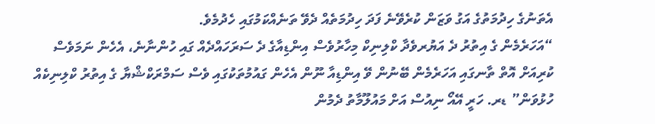އެތަނުގެ ހިދުމަތުގެ އަގު ވަޒަން ކުރެވޭނެ ފަދަ ހިދުމަތެއް ދެވޭ ތަނެއްކަމުގައި ހެދުމެވެ.
“އަހަރެމެން ގެ އިތުރު ދެ އަޔުރވެދާ ކްލިނިކް މިހާރުވެސް އިންޑިއާގެ ދެ ސަރަހައްދެއް ގައި ހުންނާނެ، އެހެން ނަމަވެސް ކުރިއަށް އޮތް ތާނގައި އަހަރެމެން ބޭނުން ވޭ އިންޑިއާ ނޫން އެހެން ގައުމުތަކުގައި ވެސް ސަމްރަކްޝްޔާ ގެ އިތުރު ކްލިނިކެއް ހުޅުވަން” ޑރ. ހަރީ އޭއޯ ނިއުސް އަށް މައުލޫމާތު ދެމުން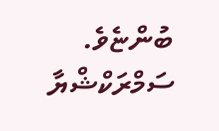ބުންޏެވެ.
ސަމްރަކްޝްޔާ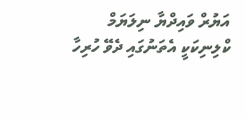އަޔުރް ވައިދްޔާ ނިލަޔަމް ކްލިނިކަކީ އެތަނުގައި ދެވޭ ހުރިހާ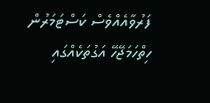ފަރުވާއެއްވެސް ކަސްޓަމަރުން ހިތްހަމަޖޭހޭ އަގުތަކެއްގައި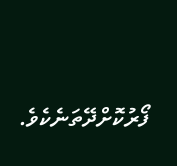ފޯރުކޮށްދޭތަނެކެވެ.